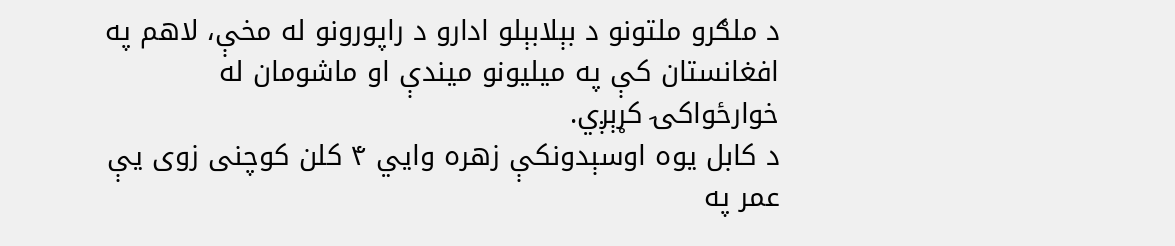د ملګرو ملتونو د بېلابېلو ادارو د راپورونو له مخې، لاهم په افغانستان کې په میلیونو میندې او ماشومان له خوارځواکۍ کړېږي.
د کابل یوه اوسېدونکې زهره وايي ۴ کلن کوچنی زوی یې عمر په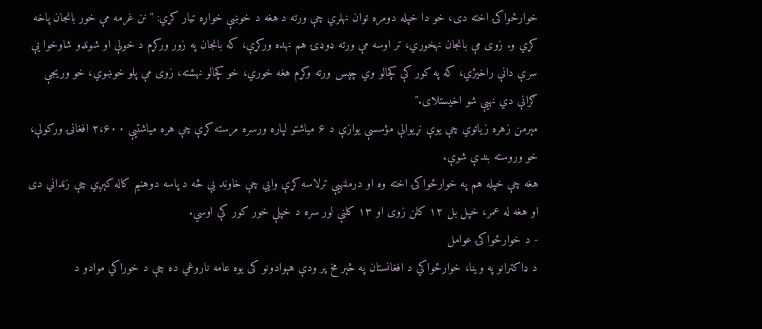خوارځواکۍ اخته دی، خو دا خپله دومره توان نهلري چې ورته د هغه د خوښې خواړه تیار کړي: "نن غرمه مې خور بانجان پاخه کړي و. زوی مې بانجان نهخوري، تر اوسه مې ورته ډوډۍ هم نهده ورکړې، که بانجان په زور ورکړم د خولې او شونډو شاوخوا یې سرې دانې راخیژي، که په کور کې کچالو وي چپس ورته وکړم هغه خوري، خو کچالو نهشته، زوی مې پلو خوښوي، خو وریجې ګرانې دي نهیې شو اخیستلای."
مېرمن زهره زیاتوي چې یوې نړیوالې مؤسسې یوازې د ۶ میاشتو لپاره ورسره مرسته کړې چې هره میاشتیې ۲،۶۰۰ افغانۍ ورکولې، خو وروسته بندې شوې.
هغه چې خپله هم په خوارځواکۍ اخته وه او درملنهیې ترلاسه کړې وايي چې خاوند یې څه د پاسه دوهنیم کاله کېږي چې زنداني دی او هغه له عمر، خپل بل ۱۲ کلن زوی او ۱۳ کلنې لور سره د خپلې خور کور کې اوسي.
- د خوارځواکۍ عوامل
د ډاکترانو په وینا، خوارځواکي د افغانستان په څېر مخ پر ودې هېوادونو کی یوه عامه ناروغي ده چې د خوراکي موادو د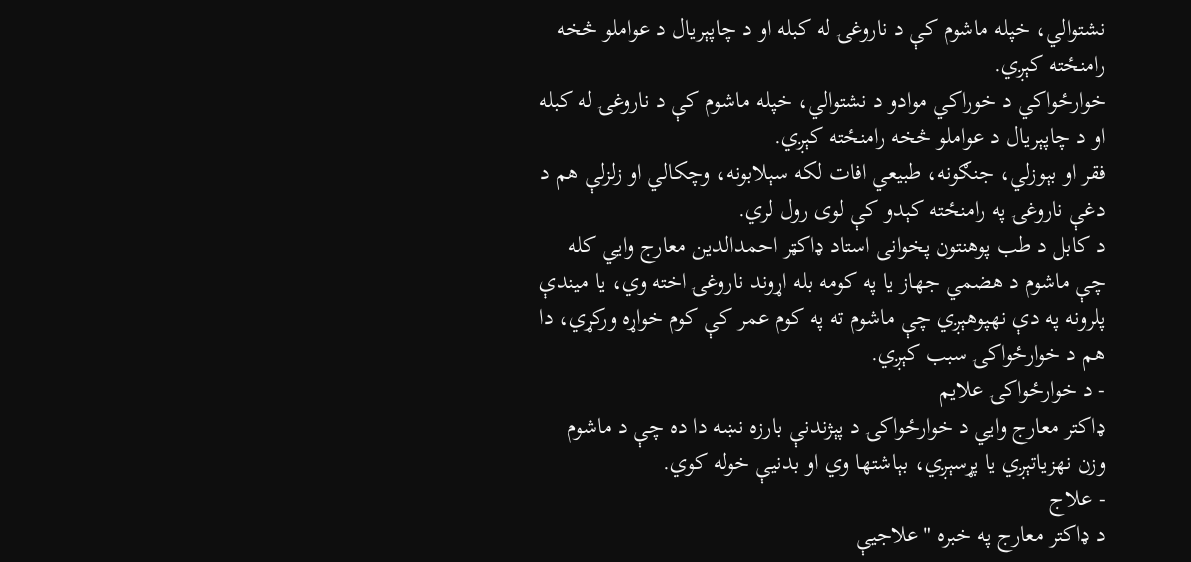نشتوالي، خپله ماشوم کې د ناروغۍ له کبله او د چاپېریال د عواملو څخه رامنځته کېږي.
خوارځواکي د خوراکي موادو د نشتوالي، خپله ماشوم کې د ناروغۍ له کبله او د چاپېریال د عواملو څخه رامنځته کېږي.
فقر او بېوزلي، جنګونه، طبیعي افات لکه سېلابونه، وچکالي او زلزلې هم د دغې ناروغۍ په رامنځته کېدو کې لوی رول لري.
د کابل د طب پوهنتون پخوانی استاد ډاکټر احمدالدین معارج وايي کله چې ماشوم د هضمي جهاز یا په کومه بله اړوند ناروغۍ اخته وي، یا میندې پلرونه په دې نهپوهېږي چې ماشوم ته په کوم عمر کې کوم خواړه ورکړي، دا هم د خوارځواکۍ سبب کېږي.
- د خوارځواکۍ علایم
ډاکتر معارج وايي د خوارځواکۍ د پېژندنې بارزه نښه دا ده چې د ماشوم وزن نهزیاتېږي یا پړسېږي، بېاشتها وي او بدنیې خوله کوي.
- علاج
د ډاکتر معارج په خبره "علاجیې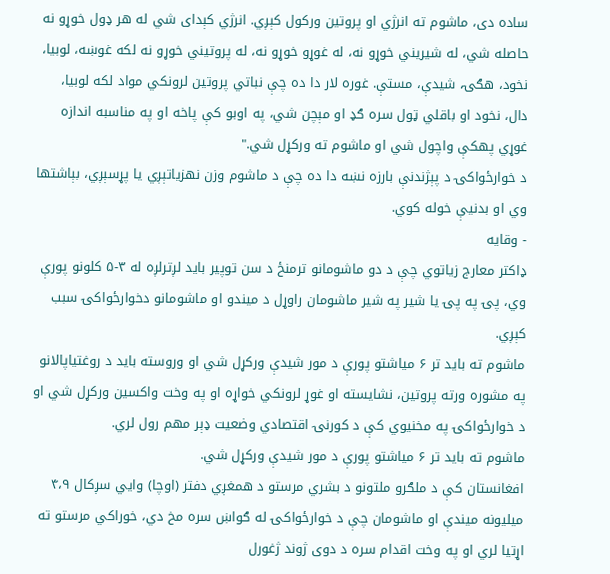ساده دی، ماشوم ته انرژي او پروتین ورکول کېږي. انرژي کېدای شي له هر ډول خوړو نه حاصله شي، له شیریني خوړو نه، له غوړو خوړو نه، له پروتیني خوړو نه لکه غوښه، لوبیا، نخود، هګۍ، شیدې، مستې. غوره لار دا ده چې نباتي پروتین لرونکي مواد لکه لوبیا، دال، نخود او باقلي ټول سره ګډ او مېچن شي، په اوبو کې پاخه او په مناسبه اندازه غوړي پهکې واچول شي او ماشوم ته ورکړل شي."
د خوارځواکۍ د پېژندنې بارزه نښه دا ده چې د ماشوم وزن نهزیاتېږي یا پړسېږي، بېاشتها وي او بدنیې خوله کوي.
- وقایه
ډاکتر معارج زیاتوي چې د دو ماشومانو ترمنځ د سن توپیر باید لږترلږه له ۳-۵ کلونو پورې وي، پۍ په پۍ یا شیر په شیر ماشومان راوړل د میندو او ماشومانو دخوارځواکۍ سبب کېږي.
ماشوم ته باید تر ۶ میاشتو پورې د مور شیدې ورکړل شي او وروسته باید د روغتیاپالانو په مشوره ورته پروتین، نشایسته او غوړ لرونکي خواړه او په وخت واکسین ورکړل شي او د خوارځواکۍ په مخنیوي کې د کورنۍ اقتصادي وضعیت ډېر مهم رول لري.
ماشوم ته باید تر ۶ میاشتو پورې د مور شیدې ورکړل شي.
افغانستان کې د ملګرو ملتونو د بشري مرستو د همغږي دفتر (اوچا) وايي سږکال ۴،۹ میلیونه میندې او ماشومان چې د خوارځواکۍ له ګواښ سره مخ دي، خوراکي مرستو ته اړتیا لري او په وخت اقدام سره د دوی ژوند ژغورل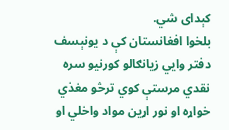کېدای شي.
بلخوا افغانستان کې د یونېسف دفتر وايي زیانګالو کورنیو سره نقدي مرستې کوي ترڅو مغذي خواړه او نور اړین مواد واخلي او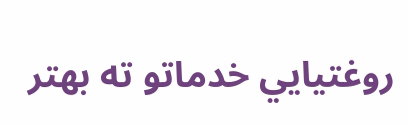روغتیايي خدماتو ته بهتر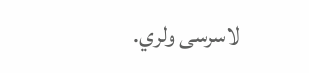لاسرسی ولري.